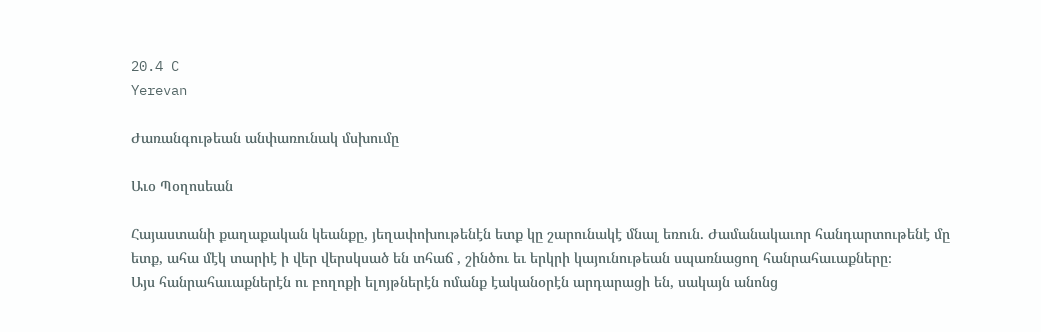20.4 C
Yerevan

Ժառանգութեան անփառունակ մսխումը

Աւօ Պօղոսեան

Հայաստանի քաղաքական կեանքը, յեղափոխութենէն ետք կը շարունակէ մնալ եռուն. Ժամանակաւոր հանդարտութենէ մը ետք, ահա մէկ տարիէ ի վեր վերսկսած են տհաճ , շինծու եւ երկրի կայունութեան սպառնացող հանրահաւաքները։
Այս հանրահաւաքներէն ու բողոքի ելոյթներէն ոմանք էականօրէն արդարացի են, սակայն անոնց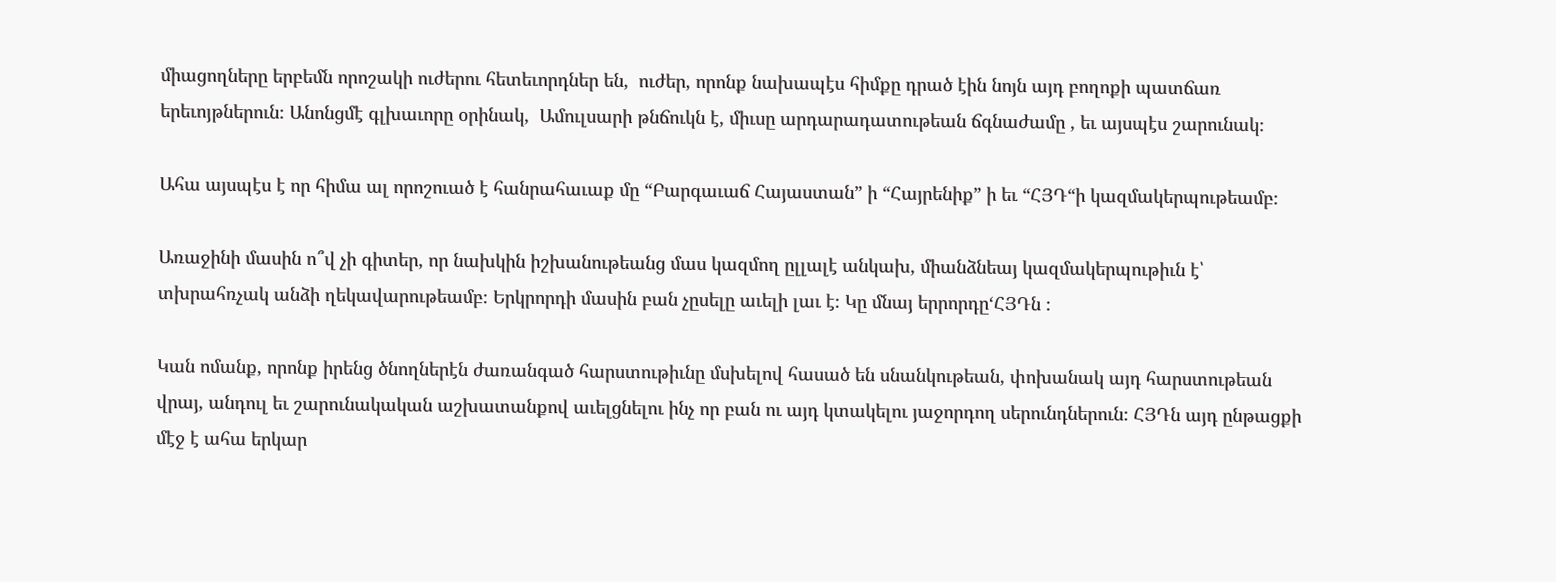միացողները երբեմն որոշակի ուժերու հետեւորդներ են,  ուժեր, որոնք նախապէս հիմքը դրած էին նոյն այդ բողոքի պատճառ երեւոյթներուն։ Անոնցմէ գլխաւորը օրինակ,  Ամուլսարի թնճուկն է, միւսը արդարադատութեան ճգնաժամը , եւ այսպէս շարունակ։

Ահա այսպէս է որ հիմա ալ որոշուած է հանրահաւաք մը “Բարգաւաճ Հայաստան” ի “Հայրենիք” ի եւ “ՀՅԴ“ի կազմակերպութեամբ։

Առաջինի մասին ո՞վ չի գիտեր, որ նախկին իշխանութեանց մաս կազմող ըլլալէ անկախ, միանձնեայ կազմակերպութիւն է՝ տխրահռչակ անձի ղեկավարութեամբ։ Երկրորդի մասին բան չըսելը աւելի լաւ է։ Կը մնայ երրորդը‘ՀՅԴն ։

Կան ոմանք, որոնք իրենց ծնողներէն ժառանգած հարստութիւնը մսխելով հասած են սնանկութեան, փոխանակ այդ հարստութեան վրայ, անդուլ եւ շարունակական աշխատանքով աւելցնելու ինչ որ բան ու այդ կտակելու յաջորդող սերունդներուն։ ՀՅԴն այդ ընթացքի մէջ է ահա երկար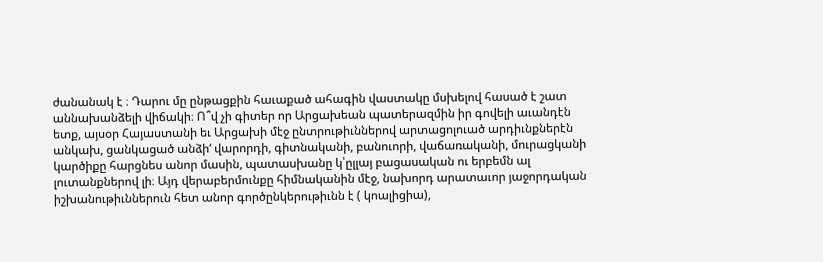ժանանակ է ։ Դարու մը ընթացքին հաւաքած ահագին վաստակը մսխելով հասած է շատ աննախանձելի վիճակի։ Ո՞վ չի գիտեր որ Արցախեան պատերազմին իր գովելի աւանդէն ետք, այսօր Հայաստանի եւ Արցախի մէջ ընտրութիւններով արտացոլուած արդիւնքներէն անկախ, ցանկացած անձի‘ վարորդի, գիտնականի, բանուորի, վաճառականի, մուրացկանի կարծիքը հարցնես անոր մասին, պատասխանը կ՝ըլլայ բացասական ու երբեմն ալ լուտանքներով լի։ Այդ վերաբերմունքը հիմնականին մէջ, նախորդ արատաւոր յաջորդական իշխանութիւններուն հետ անոր գործընկերութիւնն է ( կոալիցիա),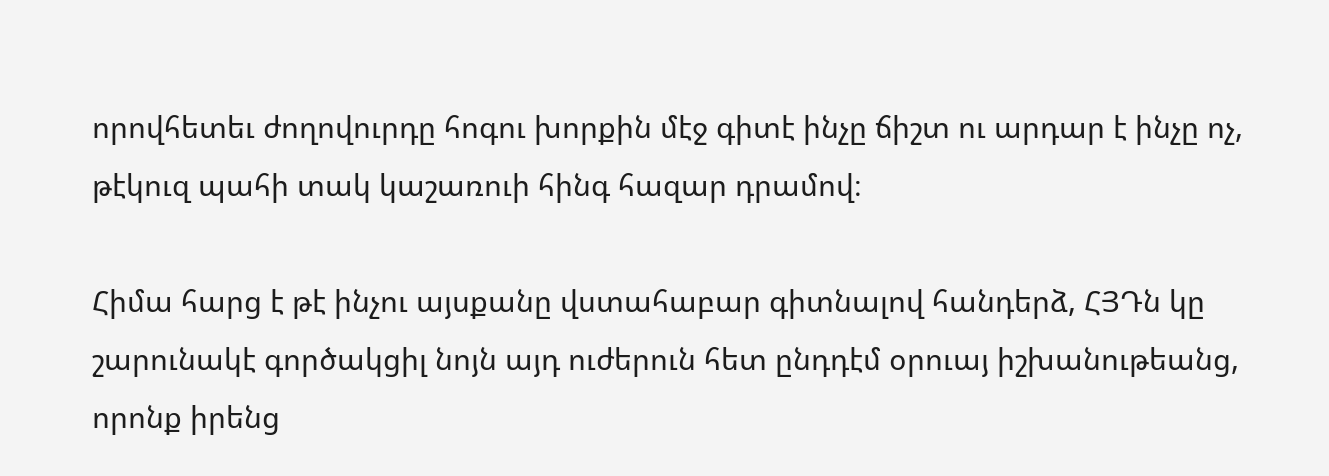որովհետեւ ժողովուրդը հոգու խորքին մէջ գիտէ ինչը ճիշտ ու արդար է ինչը ոչ, թէկուզ պահի տակ կաշառուի հինգ հազար դրամով։

Հիմա հարց է թէ ինչու այսքանը վստահաբար գիտնալով հանդերձ, ՀՅԴն կը շարունակէ գործակցիլ նոյն այդ ուժերուն հետ ընդդէմ օրուայ իշխանութեանց, որոնք իրենց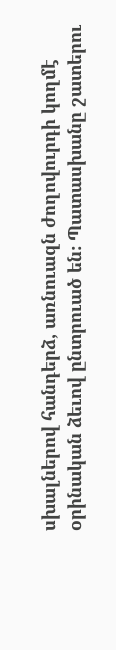սխալներով հանդերձ, առնուազն ժողովուրդի կողմէ օրինական ձեւով ընտրուած են։ Պատասխանը շատերու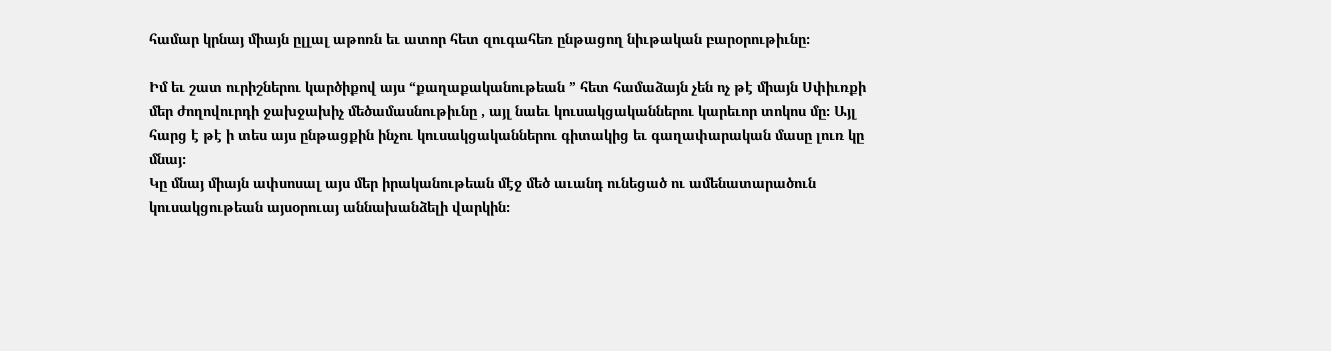համար կրնայ միայն ըլլալ աթոռն եւ ատոր հետ զուգահեռ ընթացող նիւթական բարօրութիւնը։

Իմ եւ շատ ուրիշներու կարծիքով այս “քաղաքականութեան ” հետ համաձայն չեն ոչ թէ միայն Սփիւռքի մեր ժողովուրդի ջախջախիչ մեծամասնութիւնը , այլ նաեւ կուսակցականներու կարեւոր տոկոս մը։ Այլ հարց է թէ ի տես այս ընթացքին ինչու կուսակցականներու գիտակից եւ գաղափարական մասը լուռ կը մնայ։
Կը մնայ միայն ափսոսալ այս մեր իրականութեան մէջ մեծ աւանդ ունեցած ու ամենատարածուն կուսակցութեան այսօրուայ աննախանձելի վարկին։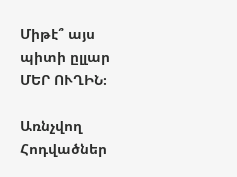Միթէ՞ այս պիտի ըլլար ՄԵՐ ՈՒՂԻՆ։

Առնչվող Հոդվածներ